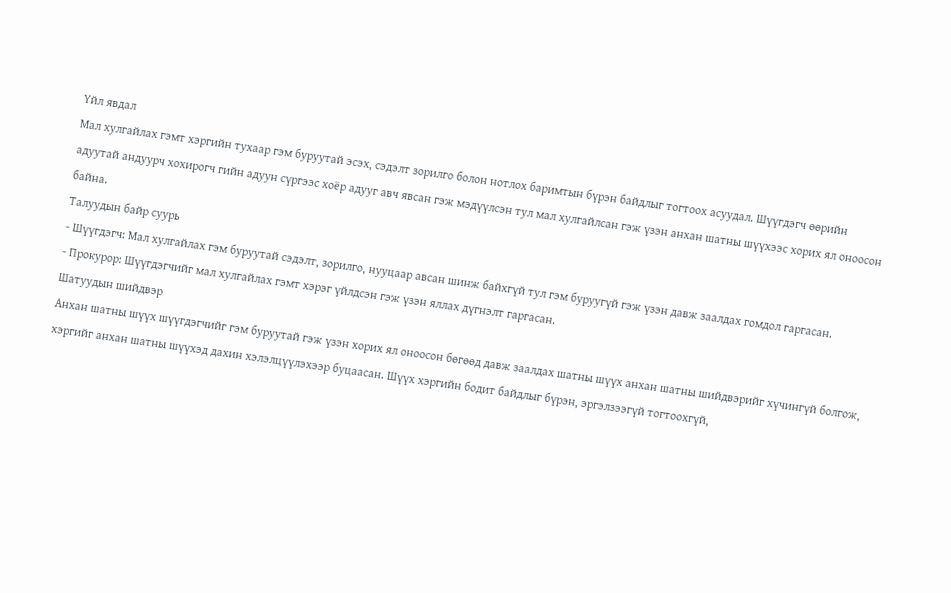Үйл явдал
Мал хулгайлах гэмт хэргийн тухаар гэм буруутай эсэх, сэдэлт зорилго болон нотлох баримтын бүрэн байдлыг тогтоох асуудал. Шүүгдэгч өөрийн адуутай андуурч хохирогч гийн адуун сүргээс хоёр адууг авч явсан гэж мэдүүлсэн тул мал хулгайлсан гэж үзэн анхан шатны шүүхээс хорих ял оноосон байна.
Талуудын байр суурь
- Шүүгдэгч: Мал хулгайлах гэм буруутай сэдэлт, зорилго, нууцаар авсан шинж байхгүй тул гэм буруугүй гэж үзэн давж заалдах гомдол гаргасан.
- Прокурор: Шүүгдэгчийг мал хулгайлах гэмт хэрэг үйлдсэн гэж үзэн яллах дүгнэлт гаргасан.
Шатуудын шийдвэр
Анхан шатны шүүх шүүгдэгчийг гэм буруутай гэж үзэн хорих ял оноосон бөгөөд давж заалдах шатны шүүх анхан шатны шийдвэрийг хүчингүй болгож, хэргийг анхан шатны шүүхэд дахин хэлэлцүүлэхээр буцаасан. Шүүх хэргийн бодит байдлыг бүрэн, эргэлзээгүй тогтоохгүй,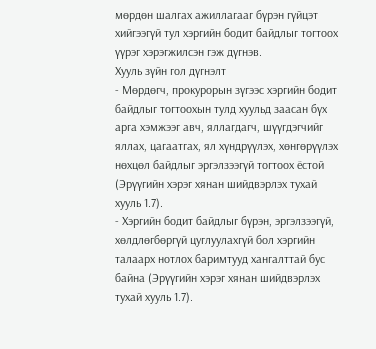мөрдөн шалгах ажиллагааг бүрэн гүйцэт хийгээгүй тул хэргийн бодит байдлыг тогтоох үүрэг хэрэгжилсэн гэж дүгнэв.
Хууль зүйн гол дүгнэлт
- Мөрдөгч, прокурорын зүгээс хэргийн бодит байдлыг тогтоохын тулд хуульд заасан бүх арга хэмжээг авч, яллагдагч, шүүгдэгчийг яллах, цагаатгах, ял хүндрүүлэх, хөнгөрүүлэх нөхцөл байдлыг эргэлзээгүй тогтоох ёстой (Эрүүгийн хэрэг хянан шийдвэрлэх тухай хууль 1.7).
- Хэргийн бодит байдлыг бүрэн, эргэлзээгүй, хөлдлөгбөргүй цуглуулахгүй бол хэргийн талаарх нотлох баримтууд хангалттай бус байна (Эрүүгийн хэрэг хянан шийдвэрлэх тухай хууль 1.7).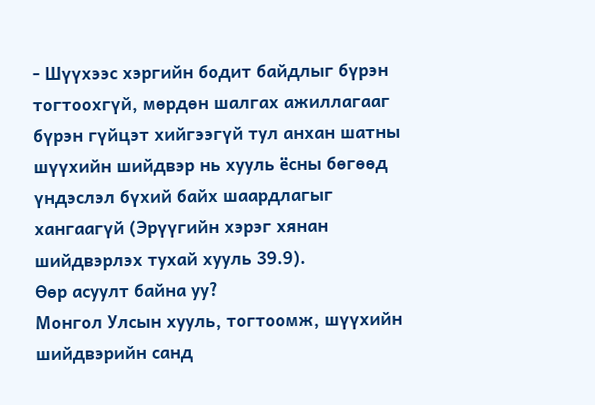- Шүүхээс хэргийн бодит байдлыг бүрэн тогтоохгүй, мөрдөн шалгах ажиллагааг бүрэн гүйцэт хийгээгүй тул анхан шатны шүүхийн шийдвэр нь хууль ёсны бөгөөд үндэслэл бүхий байх шаардлагыг хангаагүй (Эрүүгийн хэрэг хянан шийдвэрлэх тухай хууль 39.9).
Өөр асуулт байна уу?
Монгол Улсын хууль, тогтоомж, шүүхийн шийдвэрийн санд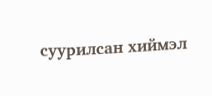суурилсан хиймэл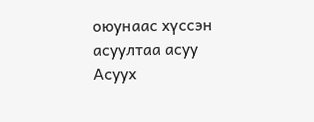оюунаас хүссэн асуултаа асуу
Асуух